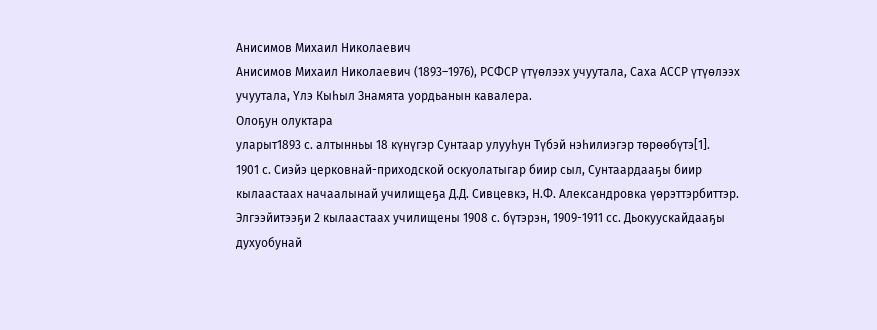Анисимов Михаил Николаевич
Анисимов Михаил Николаевич (1893–1976), РСФСР үтүөлээх учуутала, Саха АССР үтүөлээх учуутала, Үлэ Кыһыл Знамята уордьанын кавалера.
Олоҕун олуктара
уларыт1893 с. алтынньы 18 күнүгэр Сунтаар улууһун Түбэй нэһилиэгэр төрөөбүтэ[1].
1901 с. Сиэйэ церковнай-приходской оскуолатыгар биир сыл, Сунтаардааҕы биир кылаастаах начаалынай училищеҕа Д.Д. Сивцевкэ, Н.Ф. Александровка үөрэттэрбиттэр. Элгээйитээҕи 2 кылаастаах училищены 1908 с. бүтэрэн, 1909-1911 сс. Дьокуускайдааҕы духуобунай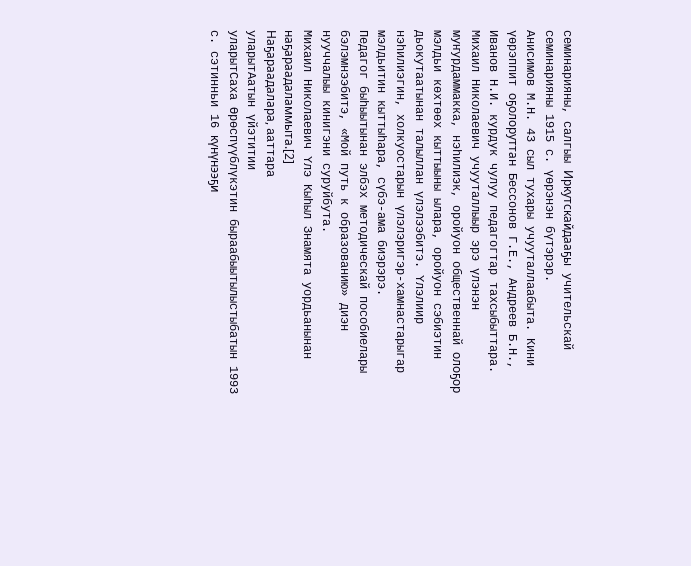семинарияны, салгыы Иркутскайдааҕы учительскай семинарияны 1915 с. үөрэнэн бүтэрэр.
Анисимов М.Н. 43 сыл тухары учууталлаабыта. Кини үөрэппит оҕолоруттан Бессонов Г.Е., Андреев Б.Н., Иванов Н.И. курдук чулуу педагогтар тахсыбыттара.
Михаил Николаевич учууталлыыр эрэ үлэнэн муҥурдаммакка, нэһилиэк, оройуон общественнай олоҕор мэлдьи көхтөөх кыттыыны ылара, оройуон сэбиэтин дьокутаатынан талыллан үлэлээбитэ. Үлэлиир нэһилиэгин, холкуостарын үлэлэригэр-хамнастарыгар мэлдьитин кыттыһара, сүбэ-ама биэрэрэ.
Педагог быһыытынан элбэх методическай пособиелары бэлэмнээбитэ, «Мой путь к образованию» диэн нууччалыы кинигэни суруйбута.
Михаил Николаевич Үлэ Кыһыл Знамята уордьанынан наҕараадаламмыта.[2]
Наҕараадалара, ааттара
уларытАатын үйэтитии
уларытСаха Өрөспүүблүкэтин быраабыытылыстыбатын 1993 с. сэтинньи 16 күнүнээҕи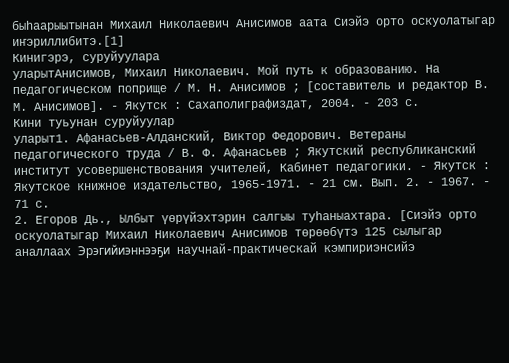быһаарыытынан Михаил Николаевич Анисимов аата Сиэйэ орто оскуолатыгар иҥэриллибитэ.[1]
Кинигэрэ, суруйуулара
уларытАнисимов, Михаил Николаевич. Мой путь к образованию. На педагогическом поприще / М. Н. Анисимов ; [составитель и редактор В. М. Анисимов]. - Якутск : Сахаполиграфиздат, 2004. - 203 с.
Кини туьунан суруйуулар
уларыт1. Афанасьев-Алданский, Виктор Федорович. Ветераны педагогического труда / В. Ф. Афанасьев ; Якутский республиканский институт усовершенствования учителей, Кабинет педагогики. - Якутск : Якутское книжное издательство, 1965-1971. - 21 см. Вып. 2. - 1967. - 71 с.
2. Егоров Дь., Ылбыт үөрүйэхтэрин салгыы туһаныахтара. [Сиэйэ орто оскуолатыгар Михаил Николаевич Анисимов төрөөбүтэ 125 сылыгар аналлаах Эрэгийиэннээҕи научнай-практическай кэмпириэнсийэ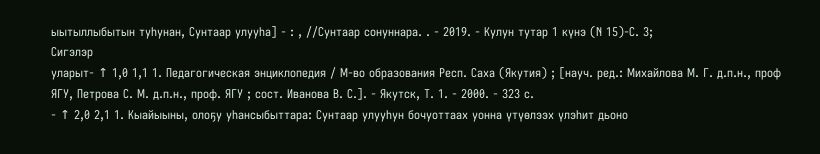ыытыллыбытын туһунан, Сунтаар улууһа] - : , //Сунтаар сонуннара. . - 2019. - Кулун тутар 1 күнэ (N 15)-С. 3;
Сигэлэр
уларыт- ↑ 1,0 1,1 1. Педагогическая энциклопедия / М-во образования Респ. Саха (Якутия) ; [науч. ред.: Михайлова М. Г. д.п.н., проф ЯГУ, Петрова С. М. д.п.н., проф. ЯГУ ; сост. Иванова В. С.]. - Якутск, Т. 1. - 2000. - 323 с.
- ↑ 2,0 2,1 1. Кыайыыны, олоҕу уһансыбыттара: Сунтаар улууһун бочуоттаах уонна үтүөлээх үлэһит дьоно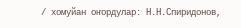/ хомуйан оҥордулар: Н.Н.Спиридонов,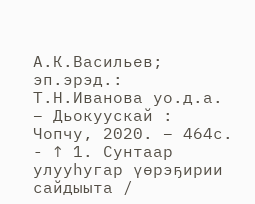А.К.Васильев; эп.эрэд.: Т.Н.Иванова уо.д.а. – Дьокуускай : Чопчу, 2020. – 464с.
- ↑ 1. Сунтаар улууһугар үөрэҕирии сайдыыта /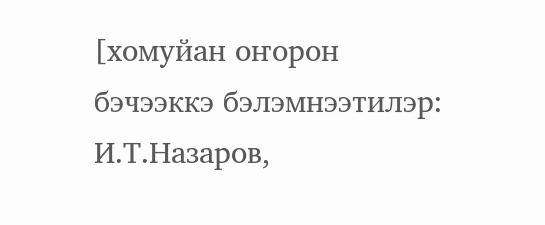[хомуйан оҥорон бэчээккэ бэлэмнээтилэр: И.Т.Назаров,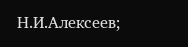Н.И.Алексеев;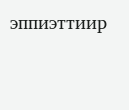эппиэттиир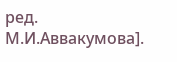ред. М.И.Аввакумова].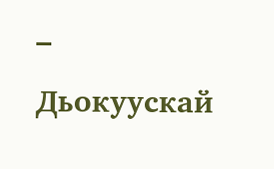– Дьокуускай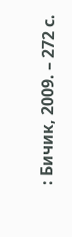: Бичик, 2009. – 272 с.